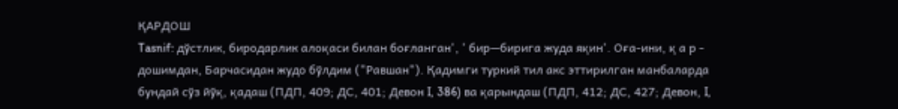ҚАРДОШ
Tasnif: дўстлик, биродарлик алоқаси билан боғланган', ' бир—бирига жуда яқин'. Оға-ини, қ а р - дошимдан, Барчасидан жудо бўлдим ("Равшан"). Қадимги туркий тил акс эттирилган манбаларда бундай сўз йўқ, қадаш (ПДП, 409; ДС, 401; Девон I, 386) ва қарындаш (ПДП, 412; ДС, 427; Девон, I,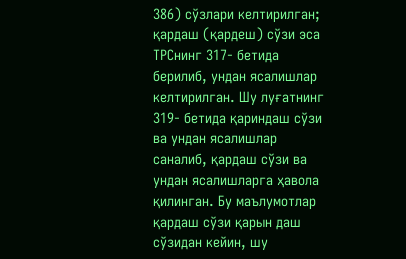386) сўзлари келтирилган; қардаш (қардеш) сўзи эса ТРСнинг 317- бетида берилиб, ундан ясалишлар келтирилган. Шу луғатнинг 319- бетида қариндаш сўзи ва ундан ясалишлар саналиб, қардаш сўзи ва ундан ясалишларга ҳавола қилинган. Бу маълумотлар қардаш сўзи қарын даш сўзидан кейин, шу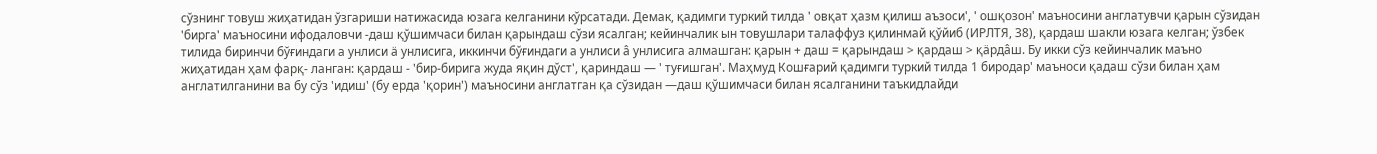сўзнинг товуш жиҳатидан ўзгариши натижасида юзага келганини кўрсатади. Демак, қадимги туркий тилда ' овқат ҳазм қилиш аъзоси', ' ошқозон' маъносини англатувчи қарын сўзидан 'бирга' маъносини ифодаловчи -даш қўшимчаси билан қарындаш сўзи ясалган; кейинчалик ын товушлари талаффуз қилинмай қўйиб (ИРЛТЯ, 38), қардаш шакли юзага келган; ўзбек тилида биринчи бўғиндаги а унлиси ä унлисига, иккинчи бўғиндаги а унлиси â унлисига алмашган: қарын + даш = қарындаш > қардаш > қäрдâш. Бу икки сўз кейинчалик маъно жиҳатидан ҳам фарқ- ланган: қардаш - 'бир-бирига жуда яқин дўст', қариндаш — ' туғишган'. Маҳмуд Кошғарий қадимги туркий тилда 1 биродар' маъноси қадаш сўзи билан ҳам англатилганини ва бу сўз 'идиш' (бу ерда 'қорин') маъносини англатган қа сўзидан —даш қўшимчаси билан ясалганини таъкидлайди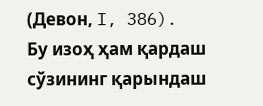(Девон, I, 386). Бу изоҳ ҳам қардаш сўзининг қарындаш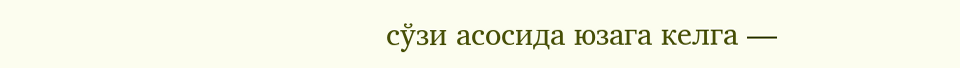сўзи асосида юзага келга —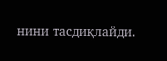нини тасдиқлайди.